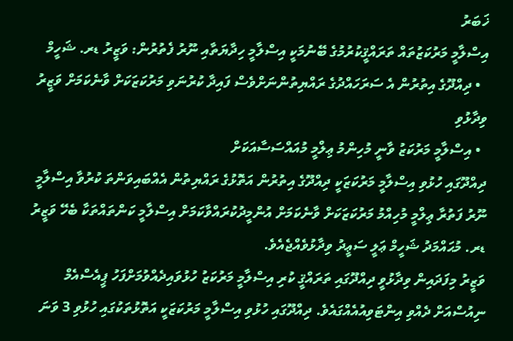ޚަބަރު
އިސްލާމީ މަރުކަޒުތައް ތަރައްޤީކުރުމުގެ ބޭނުމަކީ އިސްލާމީ ހިދާޔަތާއި ނޫރު ފެތުރުން: ވަޒީރު ޑރ. ޝަހީމް
  • ދިއްދޫގެ އިތުރުން އެ ސަރަހައްދުގެ ރައްޔިތުންނަށްވެސް ފައިދާ ކުރުނަވި މަރުކަޒަކަށް ވާނެކަމަށް ވަޒީރު ވިދާޅުވި
  • އިސްލާމީ މަރުކަޒު ވާނީ މުހިންމު ޢިލްމީ މުއައްސަސާއަކަށް
ދިއްދޫގައި ހުޅުވި އިސްލާމީ މަރުކަޒަކީ ދިއްދޫގެ އިތުރުން އަތޮޅުގެ ރައްޔިތުން އެއްބައިވަންތަ ކުރުވާ އިސްލާމީ ނޫރު ފަތުރާ ޢިލްމީ މުހިއްމު މަރުކަޒަކަށް ވާނެކަމަށް އުންމީދުކުރައްވާކަމަށް އިސްލާމީ ކަންތައްތަކާ ބެހޭ ވަޒީރު ޑރ. މުޙައްމަދު ޝަހީމް ޢަލީ ސަޢީދު ވިދާޅުވެއްޖެއެވެ.
ވަޒީރު މިފަދައިން ވިދާޅުވީ ދިއްދޫގައި ތަރައްޤީ ކުރި އިސްލާމީ މަރުކަޒު ހުޅުވައިދެއްވުމަށްފަހު ޕީއެސްއެމް ނިއުސްއަށް ދެއްވި އިންޓަވިއުއެއްގައެވެ. ދިއްދޫގައި ހުޅުވި އިސްލާމީ މަރުކަޒަކީ އަތޮޅުތަކުގައި ހުޅުވި 3 ވަނަ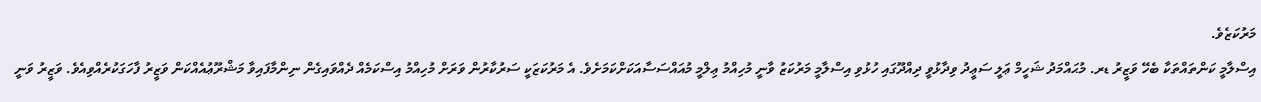މަރުކަޒެވެ.
އިސްލާމީ ކަންތައްތަކާ ބެހޭ ވަޒީރު ޑރ. މުޙައްމަދު ޝަހީމް ޢަލީ ސަޢީދު ވިދާޅުވީ ދިއްދޫގައި ހުޅުވި އިސްލާމީ މަރުކަޒު ވާނީ މުހިއްމު ޢިލްމީ މުއައްސަސާއަކަށްކަމަށެވެ. އެ މަރުކަޒަކީ ސަރުކާރުން ވަރަށް މުހިއްމު އިސްކަމެއް ދެއްވައިގެން ނިންމާފައިވާ މަޝްރޫޢުއެއްކަން ވަޒީރު ފާހަގަކުރެއްވިއެވެ. ވަޒީރު ވަނީ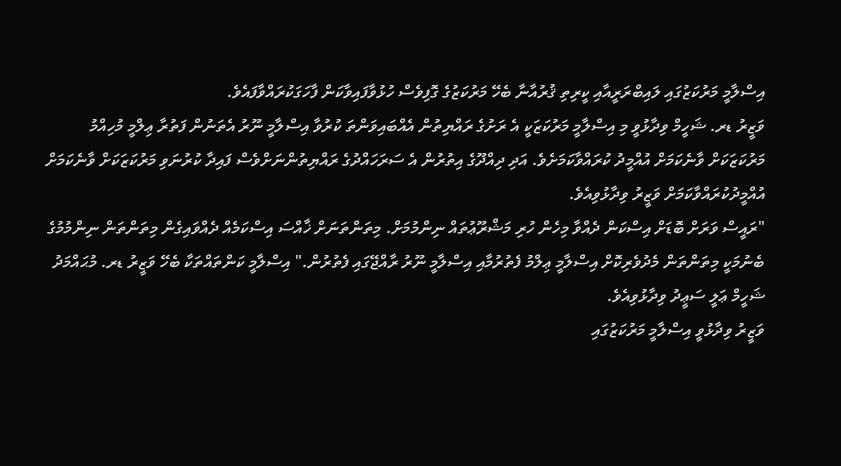އިސްލާމީ މަރުކަޒުގައި ލައިބްރަރީއާއި ކީރިތި ޤުރުއާނާ ބެހޭ މަރުކަޒުގެ ގޮފިވެސް ހުޅުވާފައިވާކަން ފާހަގަކުރައްވާފައެވެ.
ވަޒީރު ޑރ. ޝަހީމް ވިދާޅުވީ މި އިސްލާމީ މަރުކަޒަކީ އެ ރަށުގެ ރައްޔިތުން އެއްބައިވަންތަ ކުރުވާ އިސްލާމީ ނޫރު އެތަނުން ފަތުރާ ޢިލްމީ މުހިއްމު މަރުކަޒަކަށް ވާނެކަމަށް އުއްމީދު ކުރައްވާކަމަށެވެ. އަދި ދިއްދޫގެ އިތުރުން އެ ސަރަހައްދުގެ ރައްޔިތުންނަށްވެސް ފައިދާ ކުރުނަވި މަރުކަޒަކަށް ވާނެކަމަށް އުއްމީދުކުރައްވާކަމަށް ވަޒީރު ވިދާޅުވިއެވެ.
"ރައީސް ވަރަށް ބޮޑަށް އިސްކަން ދެއްވާ މިހެން ހުރި މަޝްރޫޢުތައް ނިންމުމަށް. މިތަންތަނަށް ޚާއްސަ އިސްކަމެއް ދެއްވައިގެން މިތަންތަން ނިންމުމުގެ ބެނުމަކީ މިތަންތަން މެދުވެރިކޮށް އިސްލާމީ ޢިލްމު ފެތުރުމާއި އިސްލާމީ ނޫރު ރާއްޖޭގައި ފެތުރުން." އިސްލާމީ ކަންތައްތަކާ ބެހޭ ވަޒީރު ޑރ. މުޙައްމަދު ޝަހީމް ޢަލީ ސަޢީދު ވިދާޅުވިއެވެ.
ވަޒީރު ވިދާޅުވީ އިސްލާމީ މަރުކަޒުގައި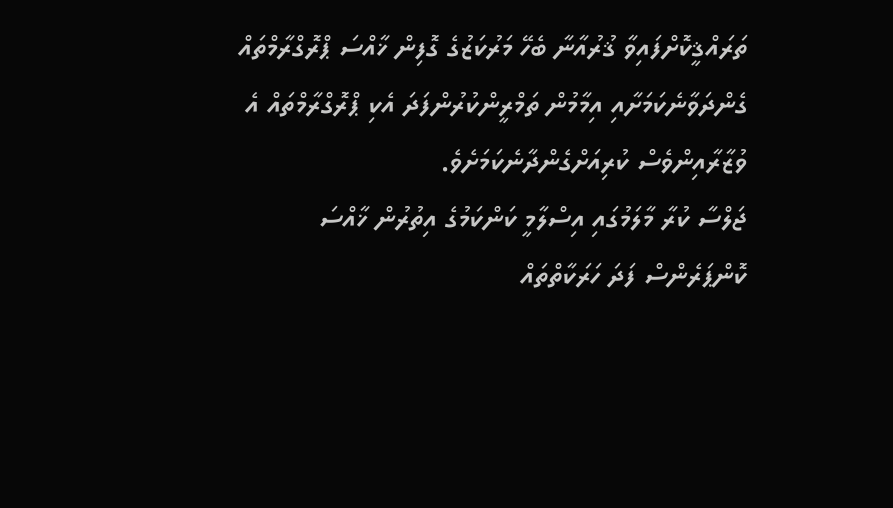ތަރައްޤީކޮށްފައިވާ ޤުރުއާނާ ބެހޭ މަރުކަޒުގެ ގޮފިން ޚާއްސަ ޕްރޮގްރާމްތައް ގެންދަވާނެކަމަށާއި އިމާމުން ތަމްރީންކުރުންފަދަ އެކި ޕްރޮގްރާމްތައް އެ ވުޒާރާއިންވެސް ކުރިއަށްގެންދާނެކަމަށެވެ.
ޖަލްސާ ކުރާ މާލަމުގައި އިސްލާމީ ކަންކަމުގެ އިތުރުން ޚާއްސަ ކޮންޕަރެންސް ފަދަ ހަރަކާތްތައް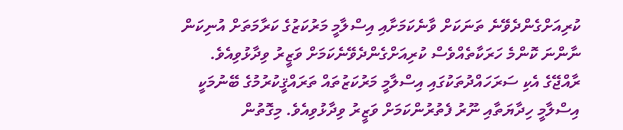ކުރިއަށްގެންދެވޭނެ ތަނަކަށް ވާނެކަމަށާއި އިސްލާމީ މަރުކަޒުގެ ކަރާމަތަށް އުނިކަން ނާންނަ ކޮންމެ ހަރަކާތެއްވެސް ކުރިއަށްގެންދެވޭނެކަމަށް ވަޒީރު ވިދާޅުވިއެވެ.
ރާއްޖޭގެ އެކި ސަރަހައްދުތަކުގައި އިސްލާމީ މަރުކަޒުތައް ތަރައްޤީކުރުމުގެ ބޭނުމަކީ އިސްލާމީ ހިދާޔަތާއި ނޫރު ފެތުރުންކަމަށް ވަޒީރު ވިދާޅުވިއެވެ. މިގޮތުން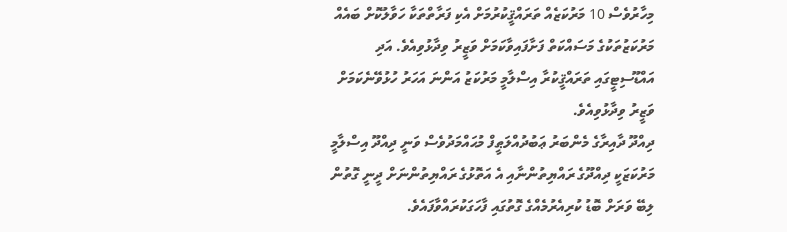މިހާރުވެސް 10 މަރުކަޒެއް ތަރައްޤީކުރުމަށް އެކި ފަރާތްތަކާ ހަވާލުކޮށް ބައެއް މަރުކަޒުތަކުގެ މަސައްކަތް ފަށާފައިވާކަމަށް ވަޒީރު ވިދާޅުވިއެވެ. އަދި އައްޑޫސިޓީގައި ތަރައްޤީކުރާ އިސްލާމީ މަރުކަޒު އަންނަ އަހަރު ހުޅުވޭނެކަމަށް ވަޒީރު ވިދާޅުވިއެވެ.
ދިއްދޫ ދާއިރާގެ މެންބަރު ޢަބުދުއްލަޠީފް މުޙައްމަދުވެސް ވަނީ ދިއްދޫ އިސްލާމީ މަރުކަޒަކީ ދިއްދޫގެ ރައްޔިތުންނާއި އެ އަތޮޅުގެ ރައްޔިތުންނަށް ދީނީ ގޮތުން ލިބޭ ވަރަށް ބޮޑު ކުރިއެރުމެއްގެ ގޮތުގައި ފާހަގަކުރައްވާފައެވެ.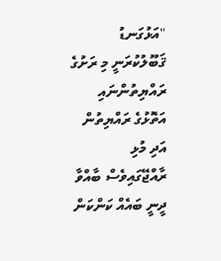"އަޅުގަނޑު ޤަބޫލުކުރަނީ މި ރަށުގެ ރައްޔިތުންނައި އަތޮޅުގެ ރައްޔިތުން އަދި މުޅި ރާއްޖޭގައިވެސް ބާއްވާ ދީނީ ބައެއް ކަންކަން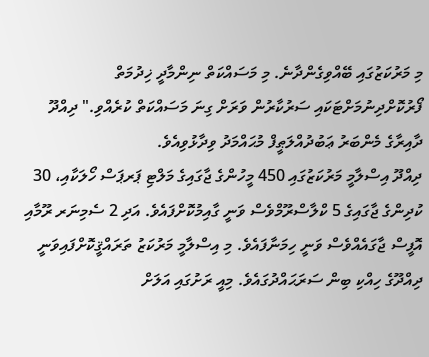މި މަރުކަޒުގައި ބޭއްވިގެންދާނެ. މި މަސައްކަތް ނިންމާދީ ޚިދުމަތް ފޯރުކޮށްދިނުމަށްޓަކައި ސަރުކާރުން ވަރަށް ގިނަ މަސައްކަތް ކުރެއްވި." ދިއްދޫ ދާއިރާގެ މެންބަރު ޢަބުދުއްލަޠީފް މުޙައްމަދު ވިދާޅުވިއެވެ.
ދިއްދޫ އިސްލާމީ މަރުކަޒުގައި 450 މީހުންގެ ޖާގައިގެ މަލްޓި ޕަރޕަސް ހޯލަކާއި، 30 ކުދިންގެ ޖާގައިގެ 5 ކްލާސްރޫމްވެސް ވަނީ ގާއިމުކޮށްފައެވެ. އަދި 2 ސެމިނަރ ރޫމާއި އޮފީސް ޖާގައެއްވެސް ވަނީ ހިމަނާފައެވެ. މި އިސްލާމީ މަރުކަޒު ތަރައްޤީކޮށްފައިވަނީ ދިއްދޫގެ ހިއްކި ބިން ސަރަޙައްދުގައެވެ. މިއީ ރަށުގައި އަލަށް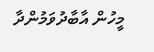މީހުން އާބާދުވަމުންދާ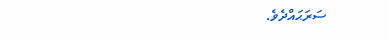ސަރަޙައްދެވެ.